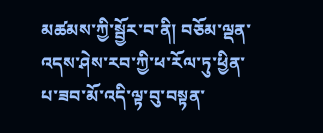མཚམས་ཀྱི་སྦྱོར་བ་ནི། བཅོམ་ལྡན་འདས་ཤེས་རབ་ཀྱི་ཕ་རོལ་ཏུ་ཕྱིན་པ་ཟབ་མོ་འདི་ལྟ་བུ་བསྟན་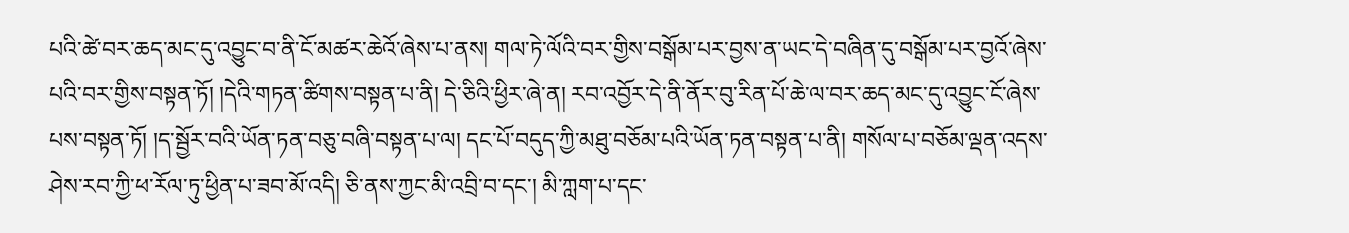པའི་ཚེ་བར་ཆད་མང་དུ་འབྱུང་བ་ནི་ངོ་མཚར་ཆེའོ་ཞེས་པ་ནས། གལ་ཏེ་ལོའི་བར་གྱིས་བསྒོམ་པར་བྱས་ན་ཡང་དེ་བཞིན་དུ་བསྒོམ་པར་བྱའོ་ཞེས་པའི་བར་གྱིས་བསྟན་ཏོ། །དེའི་གཏན་ཚིགས་བསྟན་པ་ནི། དེ་ཅིའི་ཕྱིར་ཞེ་ན། རབ་འབྱོར་དེ་ནི་ནོར་བུ་རིན་པོ་ཆེ་ལ་བར་ཆད་མང་དུ་འབྱུང་ངོ་ཞེས་པས་བསྟན་ཏོ། །ད་སྦྱོར་བའི་ཡོན་ཏན་བཅུ་བཞི་བསྟན་པ་ལ། དང་པོ་བདུད་ཀྱི་མཐུ་བཅོམ་པའི་ཡོན་ཏན་བསྟན་པ་ནི། གསོལ་པ་བཅོམ་ལྡན་འདས་ཤེས་རབ་ཀྱི་ཕ་རོལ་ཏུ་ཕྱིན་པ་ཟབ་མོ་འདི། ཅི་ནས་ཀྱང་མི་འབྲི་བ་དང་། མི་ཀླག་པ་དང་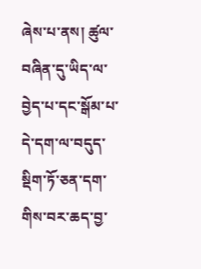ཞེས་པ་ནས། ཚུལ་བཞིན་དུ་ཡིད་ལ་བྱེད་པ་དང་སྒོམ་པ་དེ་དག་ལ་བདུད་སྡིག་ཏོ་ཅན་དག་གིས་བར་ཆད་བྱ་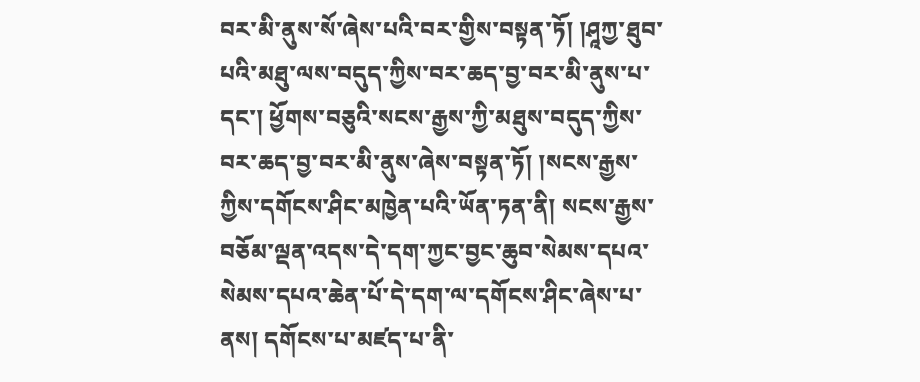བར་མི་ནུས་སོ་ཞེས་པའི་བར་གྱིས་བསྟན་ཏོ། །ཤཱཀྱ་ཐུབ་པའི་མཐུ་ལས་བདུད་ཀྱིས་བར་ཆད་བྱ་བར་མི་ནུས་པ་དང་། ཕྱོགས་བཅུའི་སངས་རྒྱས་ཀྱི་མཐུས་བདུད་ཀྱིས་བར་ཆད་བྱ་བར་མི་ནུས་ཞེས་བསྟན་ཏོ། །སངས་རྒྱས་ཀྱིས་དགོངས་ཤིང་མཁྱེན་པའི་ཡོན་ཏན་ནི། སངས་རྒྱས་བཅོམ་ལྡན་འདས་དེ་དག་ཀྱང་བྱང་ཆུབ་སེམས་དཔའ་སེམས་དཔའ་ཆེན་པོ་དེ་དག་ལ་དགོངས་ཤིང་ཞེས་པ་ནས། དགོངས་པ་མཛད་པ་ནི་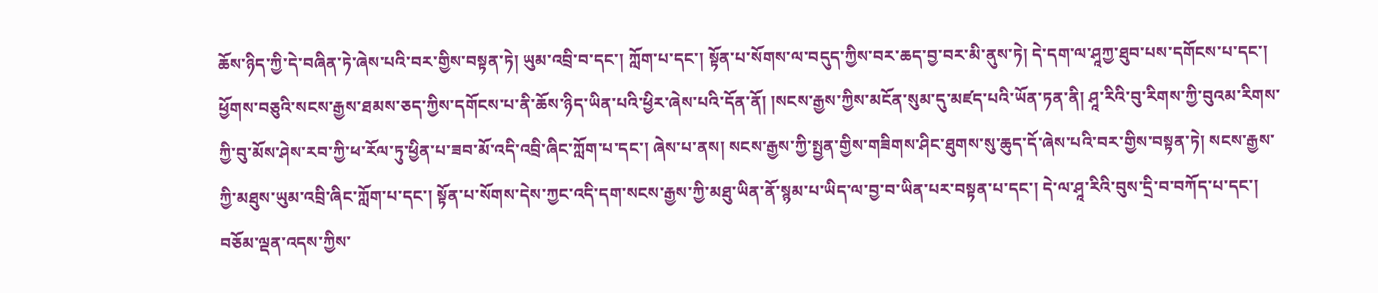ཆོས་ཉིད་ཀྱི་དེ་བཞིན་ཏེ་ཞེས་པའི་བར་གྱིས་བསྟན་ཏེ། ཡུམ་འབྲི་བ་དང་། ཀློག་པ་དང་། སྟོན་པ་སོགས་ལ་བདུད་ཀྱིས་བར་ཆད་བྱ་བར་མི་ནུས་ཏེ། དེ་དག་ལ་ཤཱཀྱ་ཐུབ་པས་དགོངས་པ་དང་། ཕྱོགས་བཅུའི་སངས་རྒྱས་ཐམས་ཅད་ཀྱིས་དགོངས་པ་ནི་ཆོས་ཉིད་ཡིན་པའི་ཕྱིར་ཞེས་པའི་དོན་ནོ། །སངས་རྒྱས་ཀྱིས་མངོན་སུམ་དུ་མཛད་པའི་ཡོན་ཏན་ནི། ཤཱ་རིའི་བུ་རིགས་ཀྱི་བུའམ་རིགས་ཀྱི་བུ་མོས་ཤེས་རབ་ཀྱི་ཕ་རོལ་ཏུ་ཕྱིན་པ་ཟབ་མོ་འདི་འབྲི་ཞིང་ཀློག་པ་དང་། ཞེས་པ་ནས། སངས་རྒྱས་ཀྱི་སྤྱན་གྱིས་གཟིགས་ཤིང་ཐུགས་སུ་ཆུད་དོ་ཞེས་པའི་བར་གྱིས་བསྟན་ཏེ། སངས་རྒྱས་ཀྱི་མཐུས་ཡུམ་འབྲི་ཞིང་ཀློག་པ་དང་། སྟོན་པ་སོགས་དེས་ཀྱང་འདི་དག་སངས་རྒྱས་ཀྱི་མཐུ་ཡིན་ནོ་སྙམ་པ་ཡིད་ལ་བྱ་བ་ཡིན་པར་བསྟན་པ་དང་། དེ་ལ་ཤཱ་རིའི་བུས་དྲི་བ་བཀོད་པ་དང་། བཅོམ་ལྡན་འདས་ཀྱིས་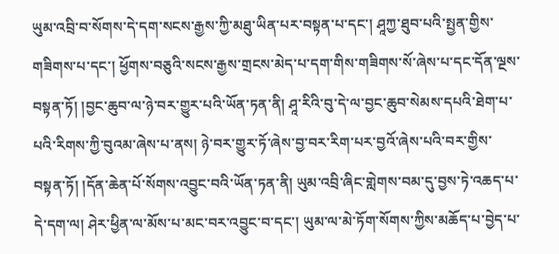ཡུམ་འབྲི་བ་སོགས་དེ་དག་སངས་རྒྱས་ཀྱི་མཐུ་ཡིན་པར་བསྟན་པ་དང་། ཤཱཀྱ་ཐུབ་པའི་སྤྱན་གྱིས་གཟིགས་པ་དང་། ཕྱོགས་བཅུའི་སངས་རྒྱས་གྲངས་མེད་པ་དག་གིས་གཟིགས་སོ་ཞེས་པ་དང་དོན་ལྔས་བསྟན་ཏོ། །བྱང་ཆུབ་ལ་ཉེ་བར་གྱུར་པའི་ཡོན་ཏན་ནི། ཤཱ་རིའི་བུ་དེ་ལ་བྱང་ཆུབ་སེམས་དཔའི་ཐེག་པ་པའི་རིགས་ཀྱི་བུའམ་ཞེས་པ་ནས། ཉེ་བར་གྱུར་ཏོ་ཞེས་བྱ་བར་རིག་པར་བྱའོ་ཞེས་པའི་བར་གྱིས་བསྟན་ཏོ། །དོན་ཆེན་པོ་སོགས་འབྱུང་བའི་ཡོན་ཏན་ནི། ཡུམ་འབྲི་ཞིང་གླེགས་བམ་དུ་བྱས་ཏེ་འཆད་པ་དེ་དག་ལ། ཤེར་ཕྱིན་ལ་མོས་པ་མང་བར་འབྱུང་བ་དང་། ཡུམ་ལ་མེ་ཏོག་སོགས་ཀྱིས་མཆོད་པ་བྱེད་པ་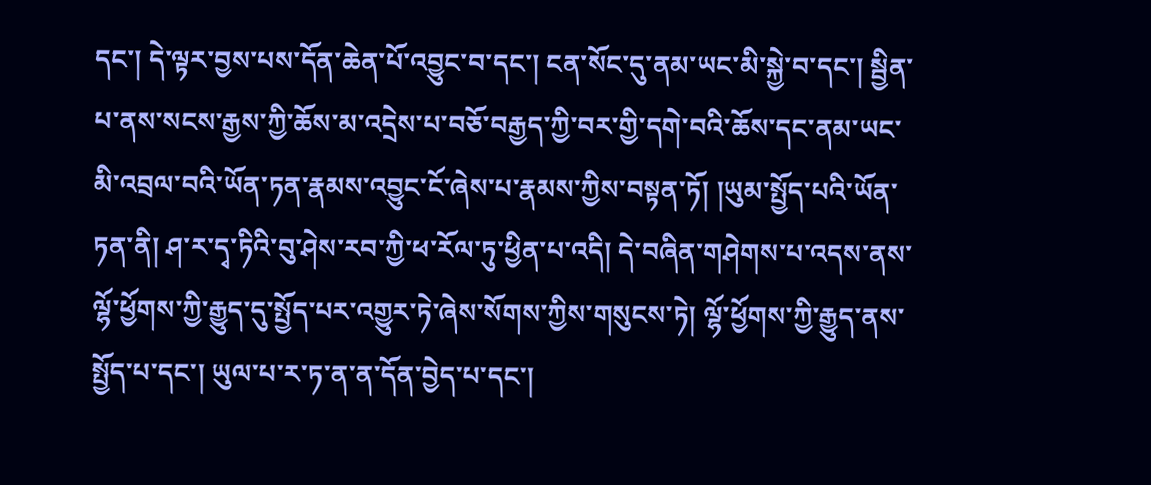དང་། དེ་ལྟར་བྱས་པས་དོན་ཆེན་པོ་འབྱུང་བ་དང་། ངན་སོང་དུ་ནམ་ཡང་མི་སྐྱེ་བ་དང་། སྦྱིན་པ་ནས་སངས་རྒྱས་ཀྱི་ཆོས་མ་འདྲེས་པ་བཅོ་བརྒྱད་ཀྱི་བར་གྱི་དགེ་བའི་ཆོས་དང་ནམ་ཡང་མི་འབྲལ་བའི་ཡོན་ཏན་རྣམས་འབྱུང་ངོ་ཞེས་པ་རྣམས་ཀྱིས་བསྟན་ཏོ། །ཡུམ་སྤྱོད་པའི་ཡོན་ཏན་ནི། ཤ་ར་དྭ་ཏིའི་བུ་ཤེས་རབ་ཀྱི་ཕ་རོལ་ཏུ་ཕྱིན་པ་འདི། དེ་བཞིན་གཤེགས་པ་འདས་ནས་ལྷོ་ཕྱོགས་ཀྱི་རྒྱུད་དུ་སྤྱོད་པར་འགྱུར་ཏེ་ཞེས་སོགས་ཀྱིས་གསུངས་ཏེ། ལྷོ་ཕྱོགས་ཀྱི་རྒྱུད་ནས་སྤྱོད་པ་དང་། ཡུལ་པ་ར་ཏ་ན་ན་དོན་བྱེད་པ་དང་།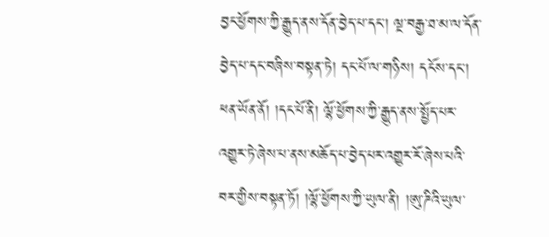བྱང་ཕྱོགས་ཀྱི་རྒྱུད་ནས་དོན་བྱེད་པ་དང་། ལྔ་བརྒྱ་ཐ་མ་ལ་དོན་བྱེད་པ་དང་བཞིས་བསྟན་ཏེ། དང་པོ་ལ་གཉིས། དངོས་དང་། ཕན་ཡོན་ནོ། །དང་པོ་ནི། ལྷོ་ཕྱོགས་ཀྱི་རྒྱུད་ནས་སྤྱོད་པར་འགྱུར་ཏེ་ཞེས་པ་ནས་མཆོད་པ་བྱེད་པར་འགྱུར་རོ་ཞེས་པའི་བར་གྱིས་བསྟན་ཏོ། །ལྷོ་ཕྱོགས་ཀྱི་ཡུལ་ནི། །ཨུ་ཌིའི་ཡུལ་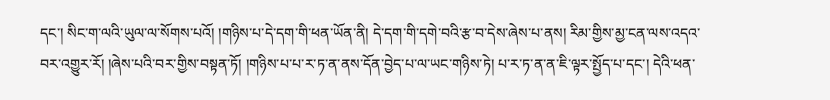དང་། སིང་ག་ལའི་ཡུལ་ལ་སོགས་པའོ། །གཉིས་པ་དེ་དག་གི་ཕན་ཡོན་ནི། དེ་དག་གི་དགེ་བའི་རྩ་བ་དེས་ཞེས་པ་ནས། རིམ་གྱིས་མྱ་ངན་ལས་འདའ་བར་འགྱུར་རོ། །ཞེས་པའི་བར་གྱིས་བསྟན་ཏོ། །གཉིས་པ་པ་ར་ཏ་ན་ནས་དོན་བྱེད་པ་ལ་ཡང་གཉིས་ཏེ། པ་ར་ཏ་ན་ན་ཇི་ལྟར་སྤྱོད་པ་དང་། དེའི་ཕན་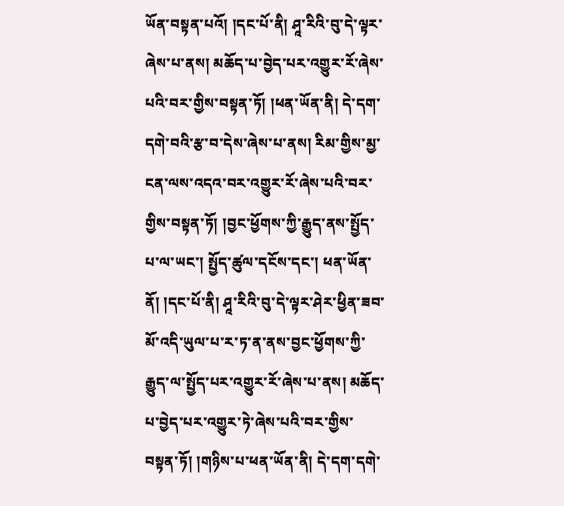ཡོན་བསྟན་པའོ། །དང་པོ་ནི། ཤཱ་རིའི་བུ་དེ་ལྟར་ཞེས་པ་ནས། མཆོད་པ་བྱེད་པར་འགྱུར་རོ་ཞེས་པའི་བར་གྱིས་བསྟན་ཏོ། །ཕན་ཡོན་ནི། དེ་དག་དགེ་བའི་རྩ་བ་དེས་ཞེས་པ་ནས། རིམ་གྱིས་མྱ་ངན་ལས་འདའ་བར་འགྱུར་རོ་ཞེས་པའི་བར་གྱིས་བསྟན་ཏོ། །བྱང་ཕྱོགས་ཀྱི་རྒྱུད་ནས་སྤྱོད་པ་ལ་ཡང་། སྤྱོད་ཚུལ་དངོས་དང་། ཕན་ཡོན་ནོ། །དང་པོ་ནི། ཤཱ་རིའི་བུ་དེ་ལྟར་ཤེར་ཕྱིན་ཟབ་མོ་འདི་ཡུལ་པ་ར་ཏ་ན་ནས་བྱང་ཕྱོགས་ཀྱི་རྒྱུད་ལ་སྤྱོད་པར་འགྱུར་རོ་ཞེས་པ་ནས། མཆོད་པ་བྱེད་པར་འགྱུར་ཏེ་ཞེས་པའི་བར་གྱིས་བསྟན་ཏོ། །གཉིས་པ་ཕན་ཡོན་ནི། དེ་དག་དགེ་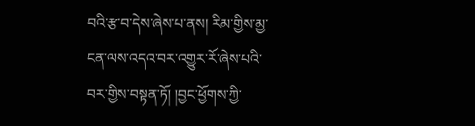བའི་རྩ་བ་དེས་ཞེས་པ་ནས། རིམ་གྱིས་མྱ་ངན་ལས་འདའ་བར་འགྱུར་རོ་ཞེས་པའི་བར་གྱིས་བསྟན་ཏོ། །བྱང་ཕྱོགས་ཀྱི་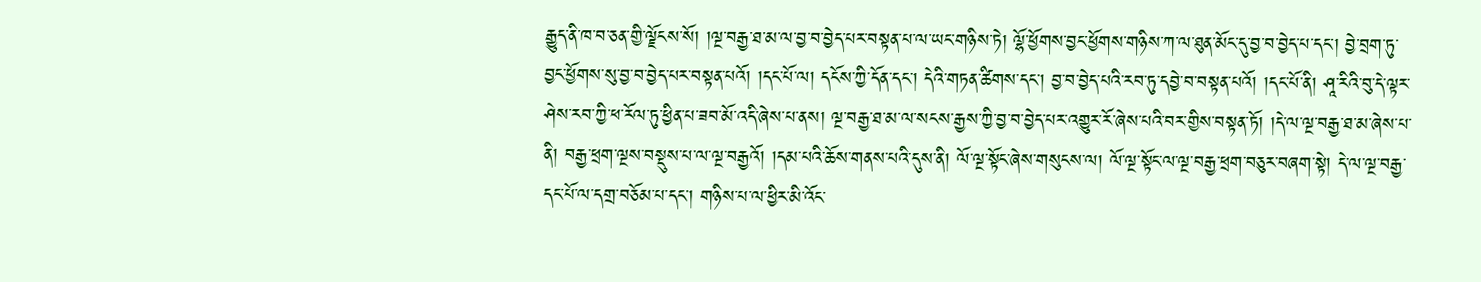རྒྱུད་ནི་ཁ་བ་ཅན་གྱི་ལྗོངས་སོ། །ལྔ་བརྒྱ་ཐ་མ་ལ་བྱ་བ་བྱེད་པར་བསྟན་པ་ལ་ཡང་གཉིས་ཏེ། ལྷོ་ཕྱོགས་བྱང་ཕྱོགས་གཉིས་ཀ་ལ་ཐུན་མོང་དུ་བྱ་བ་བྱེད་པ་དང་། བྱེ་བྲག་ཏུ་བྱང་ཕྱོགས་སུ་བྱ་བ་བྱེད་པར་བསྟན་པའོ། །དང་པོ་ལ། དངོས་ཀྱི་དོན་དང་། དེའི་གཏན་ཚིགས་དང་། བྱ་བ་བྱེད་པའི་རབ་ཏུ་དབྱེ་བ་བསྟན་པའོ། །དང་པོ་ནི། ཤཱ་རིའི་བུ་དེ་ལྟར་ཤེས་རབ་ཀྱི་ཕ་རོལ་ཏུ་ཕྱིན་པ་ཟབ་མོ་འདི་ཞེས་པ་ནས། ལྔ་བརྒྱ་ཐ་མ་ལ་སངས་རྒྱས་ཀྱི་བྱ་བ་བྱེད་པར་འགྱུར་རོ་ཞེས་པའི་བར་གྱིས་བསྟན་ཏོ། །དེ་ལ་ལྔ་བརྒྱ་ཐ་མ་ཞེས་པ་ནི། བརྒྱ་ཕྲག་ལྔས་བསྡུས་པ་ལ་ལྔ་བརྒྱའོ། །དམ་པའི་ཆོས་གནས་པའི་དུས་ནི། ལོ་ལྔ་སྟོང་ཞེས་གསུངས་ལ། ལོ་ལྔ་སྟོང་ལ་ལྔ་བརྒྱ་ཕྲག་བཅུར་བཞག་སྟེ། དེ་ལ་ལྔ་བརྒྱ་དང་པོ་ལ་དགྲ་བཅོམ་པ་དང་། གཉིས་པ་ལ་ཕྱིར་མི་འོང་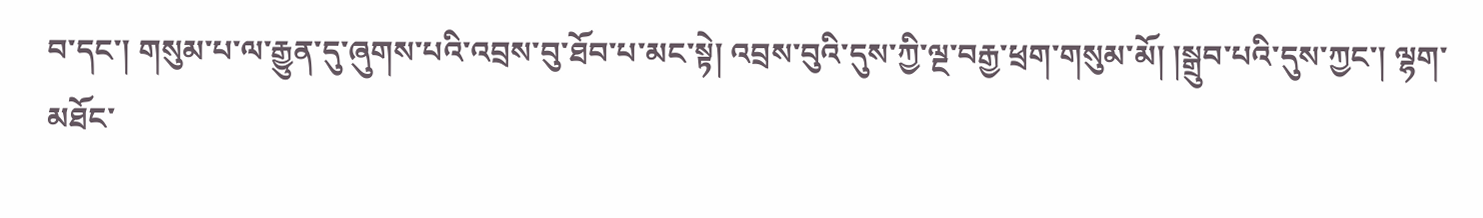བ་དང་། གསུམ་པ་ལ་རྒྱུན་དུ་ཞུགས་པའི་འབྲས་བུ་ཐོབ་པ་མང་སྟེ། འབྲས་བུའི་དུས་ཀྱི་ལྔ་བརྒྱ་ཕྲག་གསུམ་མོ། །སྒྲུབ་པའི་དུས་ཀྱང་། ལྷག་མཐོང་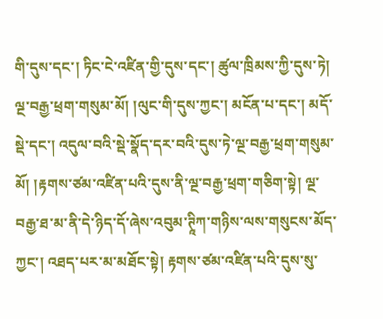གི་དུས་དང་། ཏིང་ངེ་འཛིན་གྱི་དུས་དང་། ཚུལ་ཁྲིམས་ཀྱི་དུས་ཏེ། ལྔ་བརྒྱ་ཕྲག་གསུམ་མོ། །ལུང་གི་དུས་ཀྱང་། མངོན་པ་དང་། མདོ་སྡེ་དང་། འདུལ་བའི་སྡེ་སྣོད་དར་བའི་དུས་ཏེ་ལྔ་བརྒྱ་ཕྲག་གསུམ་མོ། །རྟགས་ཙམ་འཛིན་པའི་དུས་ནི་ལྔ་བརྒྱ་ཕྲག་གཅིག་སྟེ། ལྔ་བརྒྱ་ཐ་མ་ནི་དེ་ཉིད་དོ་ཞེས་འབུམ་ཊཱིཀ་གཉིས་ལས་གསུངས་མོད་ཀྱང་། འཐད་པར་མ་མཐོང་སྟེ། རྟགས་ཙམ་འཛིན་པའི་དུས་སུ་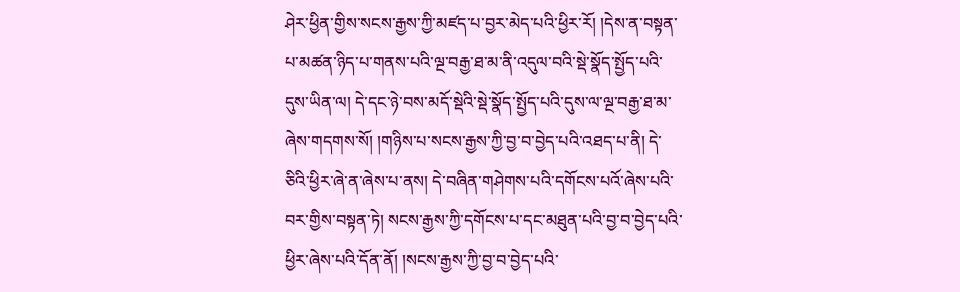ཤེར་ཕྱིན་གྱིས་སངས་རྒྱས་ཀྱི་མཛད་པ་བྱར་མེད་པའི་ཕྱིར་རོ། །དེས་ན་བསྟན་པ་མཚན་ཉིད་པ་གནས་པའི་ལྔ་བརྒྱ་ཐ་མ་ནི་འདུལ་བའི་སྡེ་སྣོད་སྤྱོད་པའི་དུས་ཡིན་ལ། དེ་དང་ཉེ་བས་མདོ་སྡེའི་སྡེ་སྣོད་སྤྱོད་པའི་དུས་ལ་ལྔ་བརྒྱ་ཐ་མ་ཞེས་གདགས་སོ། །གཉིས་པ་སངས་རྒྱས་ཀྱི་བྱ་བ་བྱེད་པའི་འཐད་པ་ནི། དེ་ཅིའི་ཕྱིར་ཞེ་ན་ཞེས་པ་ནས། དེ་བཞིན་གཤེགས་པའི་དགོངས་པའོ་ཞེས་པའི་བར་གྱིས་བསྟན་ཏེ། སངས་རྒྱས་ཀྱི་དགོངས་པ་དང་མཐུན་པའི་བྱ་བ་བྱེད་པའི་ཕྱིར་ཞེས་པའི་དོན་ནོ། །སངས་རྒྱས་ཀྱི་བྱ་བ་བྱེད་པའི་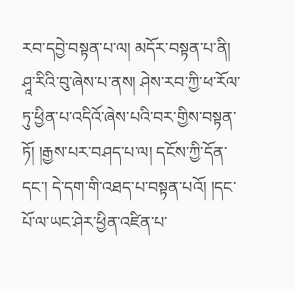རབ་དབྱེ་བསྟན་པ་ལ། མདོར་བསྟན་པ་ནི། ཤཱ་རིའི་བུ་ཞེས་པ་ནས། ཤེས་རབ་ཀྱི་ཕ་རོལ་ཏུ་ཕྱིན་པ་འདིའོ་ཞེས་པའི་བར་གྱིས་བསྟན་ཏོ། །རྒྱས་པར་བཤད་པ་ལ། དངོས་ཀྱི་དོན་དང་། དེ་དག་གི་འཐད་པ་བསྟན་པའོ། །དང་པོ་ལ་ཡང་ཤེར་ཕྱིན་འཛིན་པ་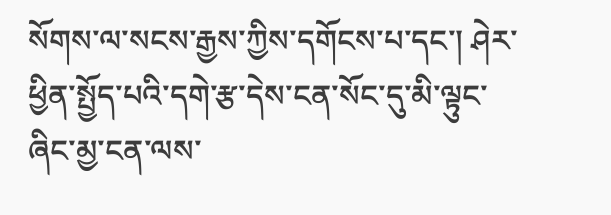སོགས་ལ་སངས་རྒྱས་ཀྱིས་དགོངས་པ་དང་། ཤེར་ཕྱིན་སྤྱོད་པའི་དགེ་རྩ་དེས་ངན་སོང་དུ་མི་ལྟུང་ཞིང་མྱ་ངན་ལས་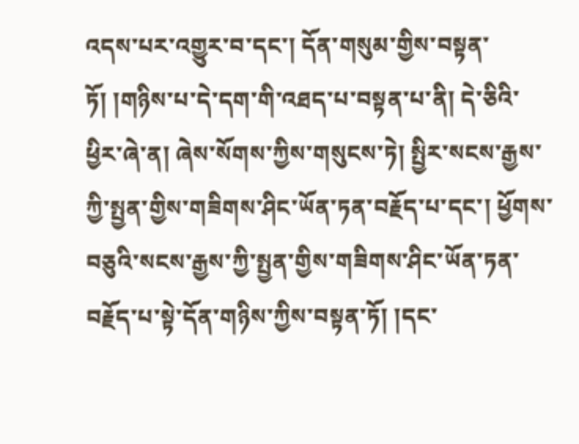འདས་པར་འགྱུར་བ་དང་། དོན་གསུམ་གྱིས་བསྟན་ཏོ། །གཉིས་པ་དེ་དག་གི་འཐད་པ་བསྟན་པ་ནི། དེ་ཅིའི་ཕྱིར་ཞེ་ན། ཞེས་སོགས་ཀྱིས་གསུངས་ཏེ། སྤྱིར་སངས་རྒྱས་ཀྱི་སྤྱན་གྱིས་གཟིགས་ཤིང་ཡོན་ཏན་བརྗོད་པ་དང་། ཕྱོགས་བཅུའི་སངས་རྒྱས་ཀྱི་སྤྱན་གྱིས་གཟིགས་ཤིང་ཡོན་ཏན་བརྗོད་པ་སྟེ་དོན་གཉིས་ཀྱིས་བསྟན་ཏོ། །དང་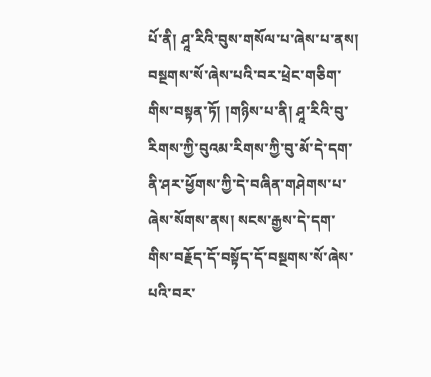པོ་ནི། ཤཱ་རིའི་བུས་གསོལ་པ་ཞེས་པ་ནས། བསྔགས་སོ་ཞེས་པའི་བར་ཕྲེང་གཅིག་གིས་བསྟན་ཏོ། །གཉིས་པ་ནི། ཤཱ་རིའི་བུ་རིགས་ཀྱི་བུའམ་རིགས་ཀྱི་བུ་མོ་དེ་དག་ནི་ཤར་ཕྱོགས་ཀྱི་དེ་བཞིན་གཤེགས་པ་ཞེས་སོགས་ནས། སངས་རྒྱས་དེ་དག་གིས་བརྗོད་དོ་བསྟོད་དོ་བསྔགས་སོ་ཞེས་པའི་བར་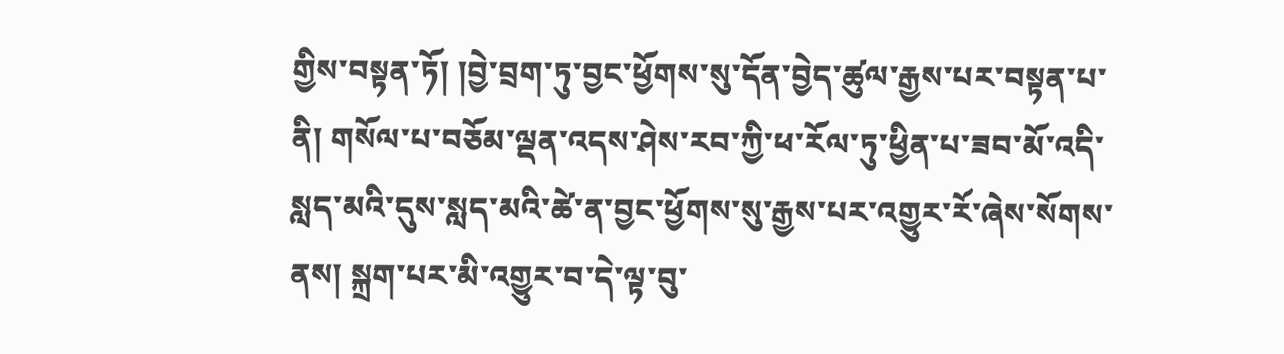གྱིས་བསྟན་ཏོ། །བྱེ་བྲག་ཏུ་བྱང་ཕྱོགས་སུ་དོན་བྱེད་ཚུལ་རྒྱས་པར་བསྟན་པ་ནི། གསོལ་པ་བཅོམ་ལྡན་འདས་ཤེས་རབ་ཀྱི་ཕ་རོལ་ཏུ་ཕྱིན་པ་ཟབ་མོ་འདི་སླད་མའི་དུས་སླད་མའི་ཚེ་ན་བྱང་ཕྱོགས་སུ་རྒྱས་པར་འགྱུར་རོ་ཞེས་སོགས་ནས། སྐྲག་པར་མི་འགྱུར་བ་དེ་ལྟ་བུ་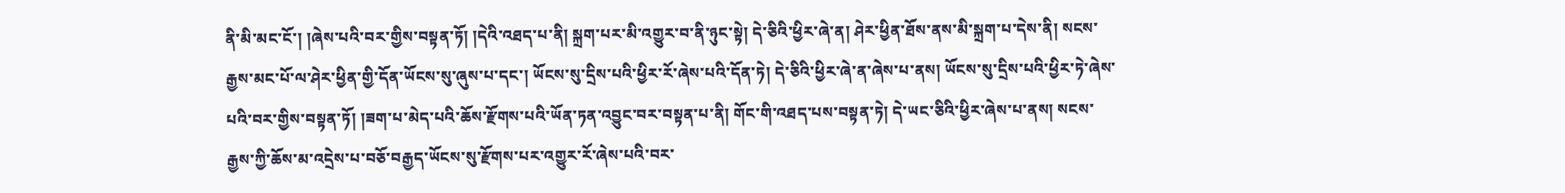ནི་མི་མང་ངོ་། །ཞེས་པའི་བར་གྱིས་བསྟན་ཏོ། །དེའི་འཐད་པ་ནི། སྐྲག་པར་མི་འགྱུར་བ་ནི་ཉུང་སྟེ། དེ་ཅིའི་ཕྱིར་ཞེ་ན། ཤེར་ཕྱིན་ཐོས་ནས་མི་སྐྲག་པ་དེས་ནི། སངས་རྒྱས་མང་པོ་ལ་ཤེར་ཕྱིན་གྱི་དོན་ཡོངས་སུ་ཞུས་པ་དང་། ཡོངས་སུ་དྲིས་པའི་ཕྱིར་རོ་ཞེས་པའི་དོན་ཏེ། དེ་ཅིའི་ཕྱིར་ཞེ་ན་ཞེས་པ་ནས། ཡོངས་སུ་དྲིས་པའི་ཕྱིར་ཏེ་ཞེས་པའི་བར་གྱིས་བསྟན་ཏོ། །ཟག་པ་མེད་པའི་ཆོས་རྫོགས་པའི་ཡོན་ཏན་འབྱུང་བར་བསྟན་པ་ནི། གོང་གི་འཐད་པས་བསྟན་ཏེ། དེ་ཡང་ཅིའི་ཕྱིར་ཞེས་པ་ནས། སངས་རྒྱས་ཀྱི་ཆོས་མ་འདྲེས་པ་བཅོ་བརྒྱད་ཡོངས་སུ་རྫོགས་པར་འགྱུར་རོ་ཞེས་པའི་བར་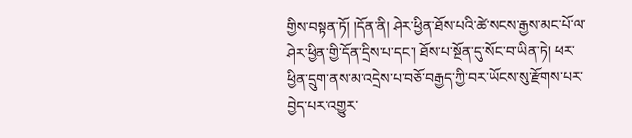གྱིས་བསྟན་ཏོ། །དོན་ནི། ཤེར་ཕྱིན་ཐོས་པའི་ཚེ་སངས་རྒྱས་མང་པོ་ལ་ཤེར་ཕྱིན་གྱི་དོན་དྲིས་པ་དང་། ཐོས་པ་སྔོན་དུ་སོང་བ་ཡིན་ཏེ། ཕར་ཕྱིན་དྲུག་ནས་མ་འདྲེས་པ་བཅོ་བརྒྱད་ཀྱི་བར་ཡོངས་སུ་རྫོགས་པར་བྱེད་པར་འགྱུར་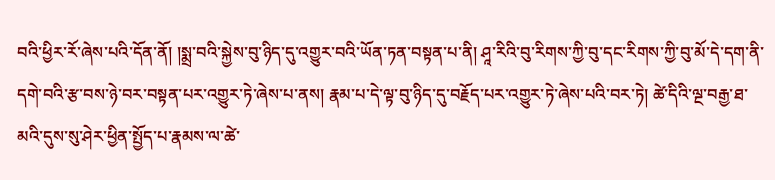བའི་ཕྱིར་རོ་ཞེས་པའི་དོན་ནོ། །སྨྲ་བའི་སྐྱེས་བུ་ཉིད་དུ་འགྱུར་བའི་ཡོན་ཏན་བསྟན་པ་ནི། ཤཱ་རིའི་བུ་རིགས་ཀྱི་བུ་དང་རིགས་ཀྱི་བུ་མོ་དེ་དག་ནི་དགེ་བའི་རྩ་བས་ཉེ་བར་བསྟན་པར་འགྱུར་ཏེ་ཞེས་པ་ནས། རྣམ་པ་དེ་ལྟ་བུ་ཉིད་དུ་བརྗོད་པར་འགྱུར་ཏེ་ཞེས་པའི་བར་ཏེ། ཚེ་དིའི་ལྔ་བརྒྱ་ཐ་མའི་དུས་སུ་ཤེར་ཕྱིན་སྤྱོད་པ་རྣམས་ལ་ཚེ་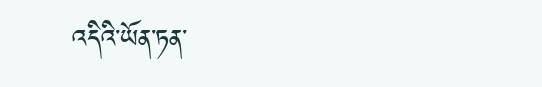འདིའི་ཡོན་ཏན་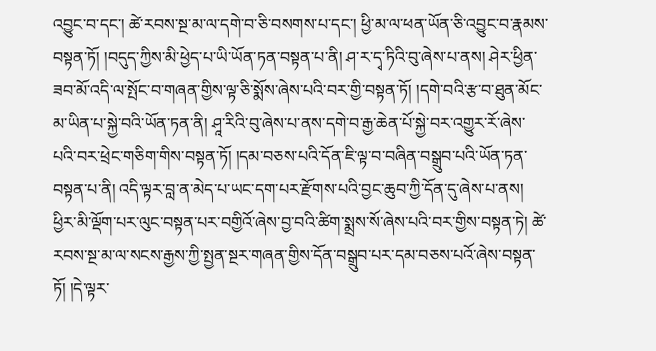འབྱུང་བ་དང་། ཚེ་རབས་སྔ་མ་ལ་དགེ་བ་ཅི་བསགས་པ་དང་། ཕྱི་མ་ལ་ཕན་ཡོན་ཅི་འབྱུང་བ་རྣམས་བསྟན་ཏོ། །བདུད་ཀྱིས་མི་ཕྱེད་པ་ཡི་ཡོན་ཏན་བསྟན་པ་ནི། ཤ་ར་དྭ་ཏིའི་བུ་ཞེས་པ་ནས། ཤེར་ཕྱིན་ཟབ་མོ་འདི་ལ་སྤོང་བ་གཞན་གྱིས་ལྟ་ཅི་སྨོས་ཞེས་པའི་བར་གྱི་བསྟན་ཏོ། །དགེ་བའི་རྩ་བ་ཐུན་མོང་མ་ཡིན་པ་སྐྱེ་བའི་ཡོན་ཏན་ནི། ཤཱ་རིའི་བུ་ཞེས་པ་ནས་དགེ་བ་རྒྱ་ཆེན་པོ་སྐྱེ་བར་འགྱུར་རོ་ཞེས་པའི་བར་ཕྲེང་གཅིག་གིས་བསྟན་ཏོ། །དམ་བཅས་པའི་དོན་ཇི་ལྟ་བ་བཞིན་བསྒྲུབ་པའི་ཡོན་ཏན་བསྟན་པ་ནི། འདི་ལྟར་བླ་ན་མེད་པ་ཡང་དག་པར་རྫོགས་པའི་བྱང་ཆུབ་ཀྱི་དོན་དུ་ཞེས་པ་ནས། ཕྱིར་མི་ལྡོག་པར་ལུང་བསྟན་པར་བགྱིའོ་ཞེས་བྱ་བའི་ཚིག་སྨྲས་སོ་ཞེས་པའི་བར་གྱིས་བསྟན་ཏེ། ཚེ་རབས་སྔ་མ་ལ་སངས་རྒྱས་ཀྱི་སྤྱན་སྔར་གཞན་གྱིས་དོན་བསྒྲུབ་པར་དམ་བཅས་པའོ་ཞེས་བསྟན་ཏོ། །དེ་ལྟར་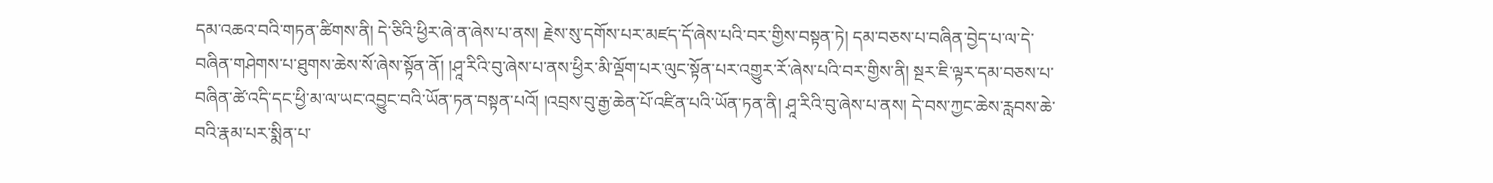དམ་འཆའ་བའི་གཏན་ཚིགས་ནི། དེ་ཅིའི་ཕྱིར་ཞེ་ན་ཞེས་པ་ནས། རྗེས་སུ་དགོས་པར་མཛད་དོ་ཞེས་པའི་བར་གྱིས་བསྟན་ཏེ། དམ་བཅས་པ་བཞིན་བྱེད་པ་ལ་དེ་བཞིན་གཤེགས་པ་ཐུགས་ཆེས་སོ་ཞེས་སྟོན་ནོ། །ཤཱ་རིའི་བུ་ཞེས་པ་ནས་ཕྱིར་མི་ལྡོག་པར་ལུང་སྟོན་པར་འགྱུར་རོ་ཞེས་པའི་བར་གྱིས་ནི། སྔར་ཇི་ལྟར་དམ་བཅས་པ་བཞིན་ཚེ་འདི་དང་ཕྱི་མ་ལ་ཡང་འབྱུང་བའི་ཡོན་ཏན་བསྟན་པའོ། །འབྲས་བུ་རྒྱ་ཆེན་པོ་འཛིན་པའི་ཡོན་ཏན་ནི། ཤཱ་རིའི་བུ་ཞེས་པ་ནས། དེ་བས་ཀྱང་ཆེས་རླབས་ཆེ་བའི་རྣམ་པར་སྨིན་པ་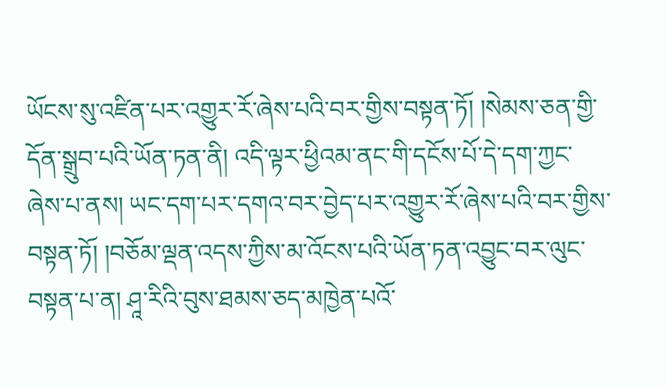ཡོངས་སུ་འཛིན་པར་འགྱུར་རོ་ཞེས་པའི་བར་གྱིས་བསྟན་ཏོ། །སེམས་ཅན་གྱི་དོན་སྒྲུབ་པའི་ཡོན་ཏན་ནི། འདི་ལྟར་ཕྱིའམ་ནང་གི་དངོས་པོ་དེ་དག་ཀྱང་ཞེས་པ་ནས། ཡང་དག་པར་དགའ་བར་བྱེད་པར་འགྱུར་རོ་ཞེས་པའི་བར་གྱིས་བསྟན་ཏོ། །བཅོམ་ལྡན་འདས་ཀྱིས་མ་འོངས་པའི་ཡོན་ཏན་འབྱུང་བར་ལུང་བསྟན་པ་ན། ཤཱ་རིའི་བུས་ཐམས་ཅད་མཁྱེན་པའོ་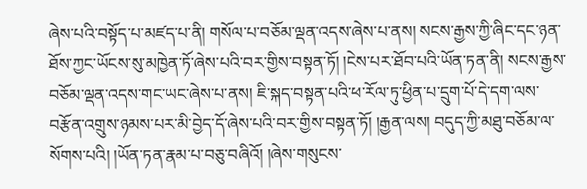ཞེས་པའི་བསྟོད་པ་མཛད་པ་ནི། གསོལ་པ་བཅོམ་ལྡན་འདས་ཞེས་པ་ནས། སངས་རྒྱས་ཀྱི་ཞིང་དང་ཉན་ཐོས་ཀྱང་ཡོངས་སུ་མཁྱེན་ཏོ་ཞེས་པའི་བར་གྱིས་བསྟན་ཏོ། །ངེས་པར་ཐོབ་པའི་ཡོན་ཏན་ནི། སངས་རྒྱས་བཅོམ་ལྡན་འདས་གང་ཡང་ཞེས་པ་ནས། ཇི་སྐད་བསྟན་པའི་ཕ་རོལ་ཏུ་ཕྱིན་པ་དྲུག་པོ་དེ་དག་ལས་བརྩོན་འགྲུས་ཉམས་པར་མི་བྱེད་དོ་ཞེས་པའི་བར་གྱིས་བསྟན་ཏོ། །རྒྱན་ལས། བདུད་ཀྱི་མཐུ་བཅོམ་ལ་སོགས་པའི། །ཡོན་ཏན་རྣམ་པ་བཅུ་བཞིའོ། །ཞེས་གསུངས་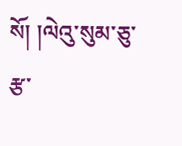སོ། །ལེའུ་སུམ་ཅུ་རྩ་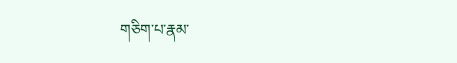གཅིག་པ་རྣམ་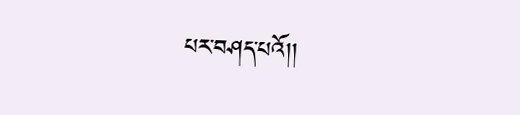པར་བཤད་པའོ།།